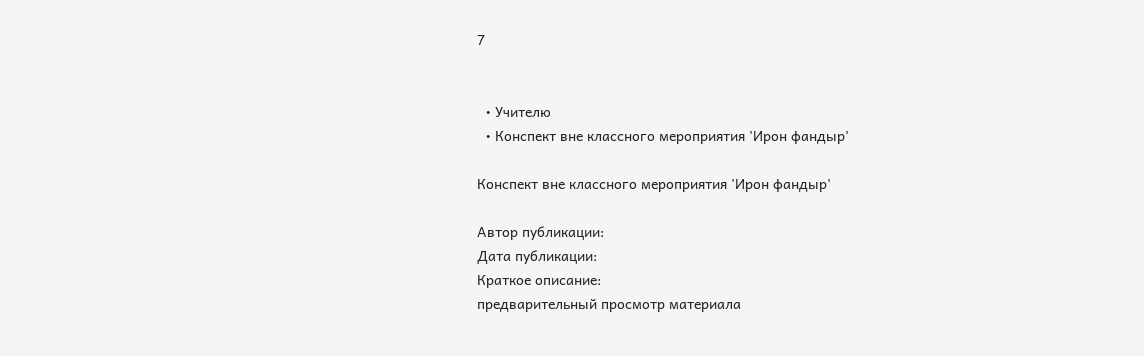7


  • Учителю
  • Конспект вне классного мероприятия 'Ирон фандыр'

Конспект вне классного мероприятия 'Ирон фандыр'

Автор публикации:
Дата публикации:
Краткое описание:
предварительный просмотр материала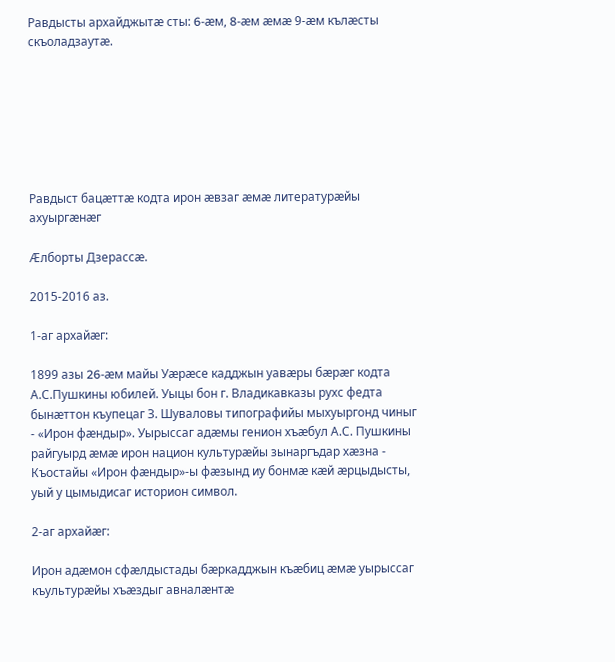Равдысты архайджытæ сты: 6-æм, 8-æм æмæ 9-æм кълæсты скъоладзаутæ.







Равдыст бацæттæ кодта ирон æвзаг æмæ литературæйы ахуыргæнæг

Æлборты Дзерассæ.

2015-2016 аз.

1-аг архайæг:

1899 азы 26-æм майы Уæрæсе кадджын уавæры бæрæг кодта А.С.Пушкины юбилей. Уыцы бон г. Владикавказы рухс федта бынæттон къупецаг З. Шуваловы типографийы мыхуыргонд чиныг - «Ирон фæндыр». Уырыссаг адæмы генион хъæбул А.С. Пушкины райгуырд æмæ ирон национ культурæйы зынаргъдар хæзна - Къостайы «Ирон фæндыр»-ы фæзынд иу бонмæ кæй æрцыдысты, уый у цымыдисаг историон символ.

2-аг архайæг:

Ирон адæмон сфæлдыстады бæркадджын къæбиц æмæ уырыссаг къультурæйы хъæздыг авналæнтæ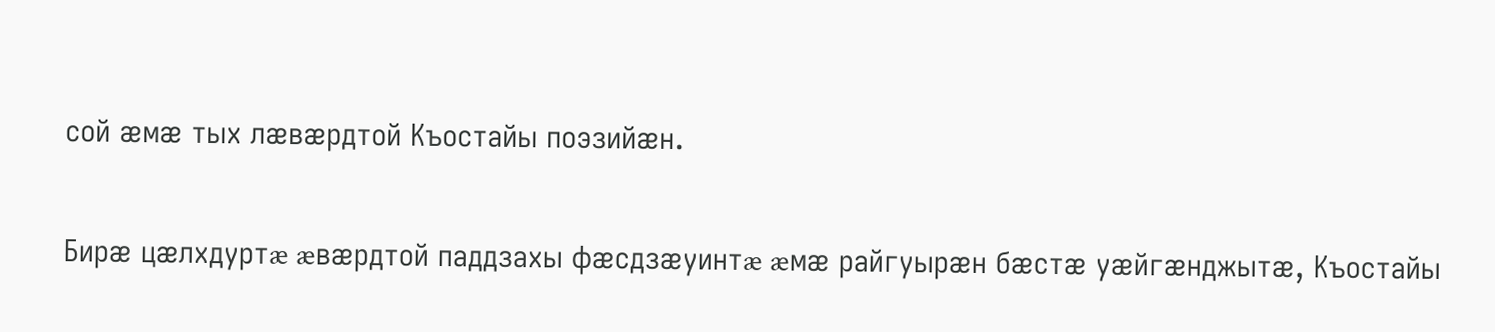сой æмæ тых лæвæрдтой Къостайы поэзийæн.

Бирæ цæлхдуртæ æвæрдтой паддзахы фæсдзæуинтæ æмæ райгуырæн бæстæ уæйгæнджытæ, Къостайы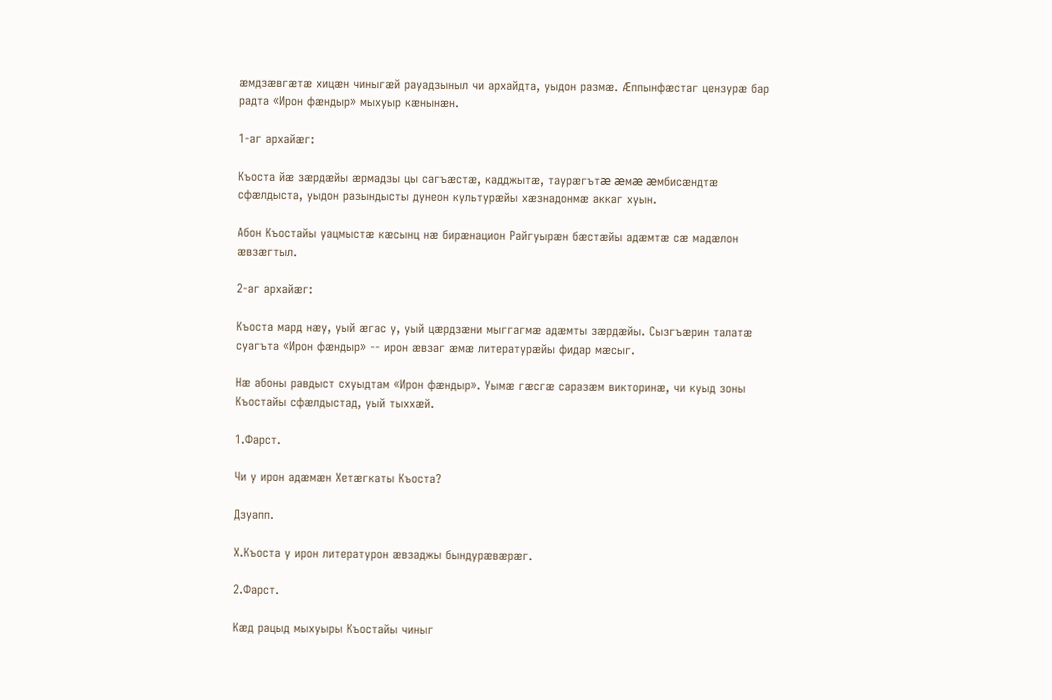æмдзæвгæтæ хицæн чиныгæй рауадзыныл чи архайдта, уыдон размæ. Æппынфæстаг цензурæ бар радта «Ирон фæндыр» мыхуыр кæнынæн.

1-аг архайæг:

Къоста йæ зæрдæйы æрмадзы цы сагъæстæ, кадджытæ, таурæгътæ æмæ æмбисæндтæ сфæлдыста, уыдон разындысты дунеон культурæйы хæзнадонмæ аккаг хуын.

Абон Къостайы уацмыстæ кæсынц нæ бирæнацион Райгуырæн бæстæйы адæмтæ сæ мадæлон æвзæгтыл.

2-аг архайæг:

Къоста мард нæу, уый æгас у, уый цæрдзæни мыггагмæ адæмты зæрдæйы. Сызгъæрин талатæ суагъта «Ирон фæндыр» -- ирон æвзаг æмæ литературæйы фидар мæсыг.

Нæ абоны равдыст схуыдтам «Ирон фæндыр». Уымæ гæсгæ саразæм викторинæ, чи куыд зоны Къостайы сфæлдыстад, уый тыххæй.

1.Фарст.

Чи у ирон адæмæн Хетæгкаты Къоста?

Дзуапп.

Х.Къоста у ирон литературон æвзаджы бындурæвæрæг.

2.Фарст.

Кæд рацыд мыхуыры Къостайы чиныг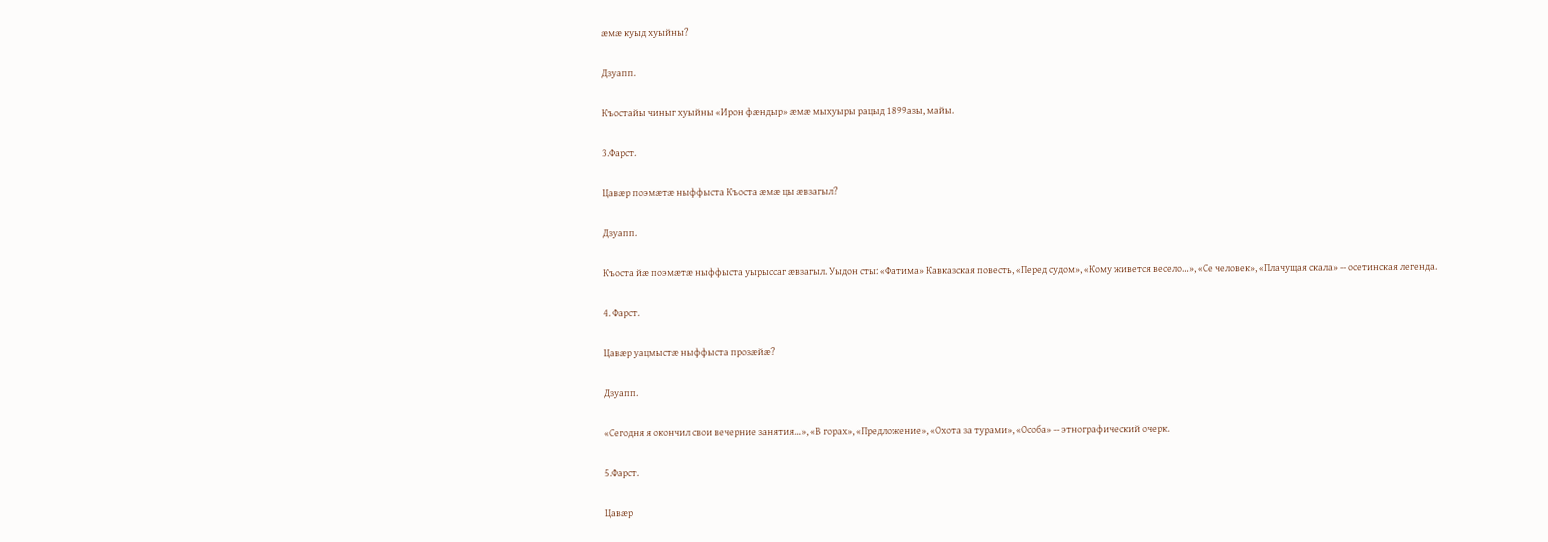æмæ куыд хуыйны?

Дзуапп.

Къостайы чиныг хуыйны «Ирон фæндыр» æмæ мыхуыры рацыд 1899азы, майы.

3.Фарст.

Цавæр поэмæтæ ныффыста Къоста æмæ цы æвзагыл?

Дзуапп.

Къоста йæ поэмæтæ ныффыста уырыссаг æвзагыл. Уыдон сты: «Фатима» Кавказская повесть, «Перед судом», «Кому живется весело…», «Се человек», «Плачущая скала» -- осетинская легенда.

4. Фарст.

Цавæр уацмыстæ ныффыста прозæйæ?

Дзуапп.

«Сегодня я окончил свои вечерние занятия…», «В горах», «Предложение», «Охота за турами», «Особа» -- этнографический очерк.

5.Фарст.

Цавæр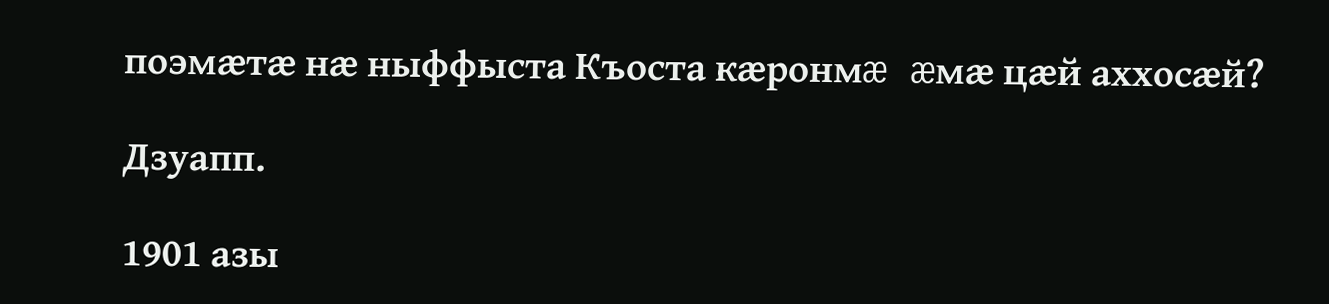поэмæтæ нæ ныффыста Къоста кæронмæ æмæ цæй аххосæй?

Дзуапп.

1901 азы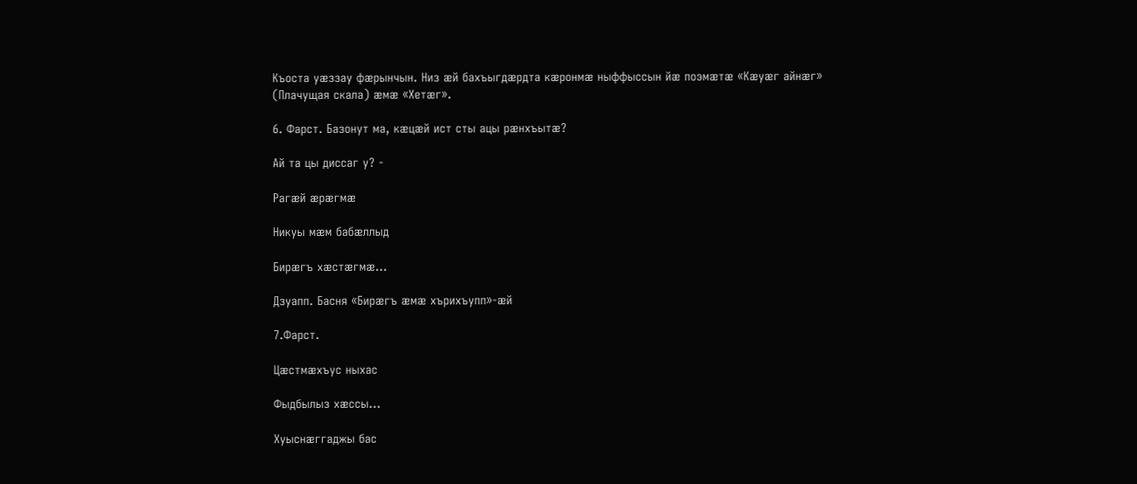Къоста уæззау фæрынчын. Низ æй бахъыгдæрдта кæронмæ ныффыссын йæ поэмæтæ «Кæуæг айнæг» (Плачущая скала) æмæ «Хетæг».

6. Фарст. Базонут ма, кæцæй ист сты ацы рæнхъытæ?

Ай та цы диссаг у? -

Рагæй æрæгмæ

Никуы мæм бабæллыд

Бирæгъ хæстæгмæ…

Дзуапп. Басня «Бирæгъ æмæ хърихъупп»-æй

7.Фарст.

Цæстмæхъус ныхас

Фыдбылыз хæссы…

Хуыснæггаджы бас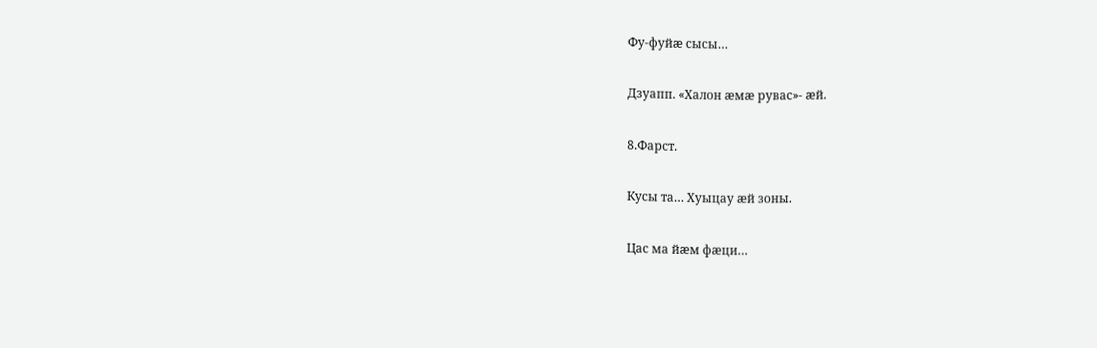Фу-фуйæ сысы…

Дзуапп. «Халон æмæ рувас»- æй.

8.Фарст.

Кусы та… Хуыцау æй зоны.

Цас ма йæм фæци…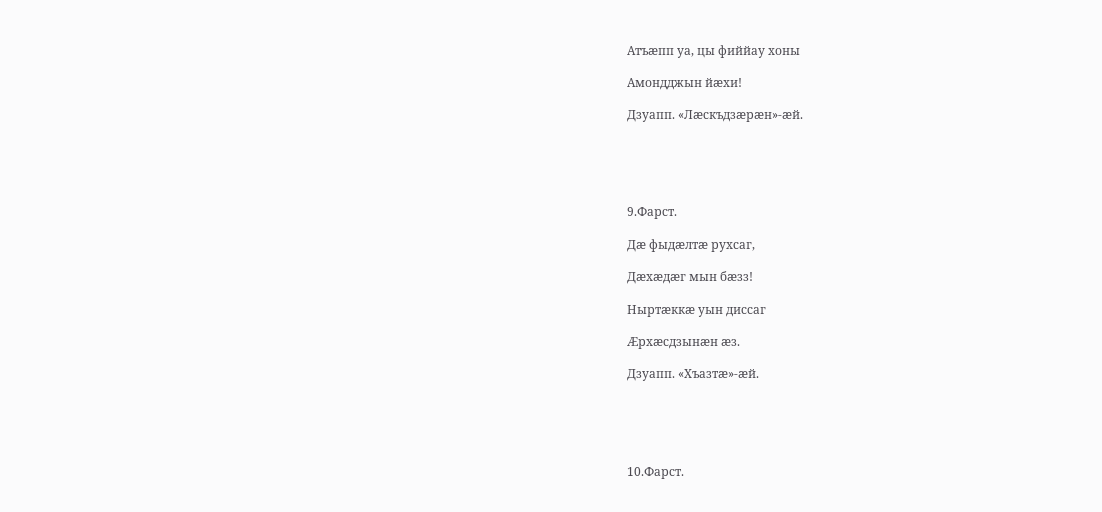Атъæпп уа, цы фиййау хоны

Амондджын йæхи!

Дзуапп. «Лæскъдзæрæн»-æй.





9.Фарст.

Дæ фыдæлтæ рухсаг,

Дæхæдæг мын бæзз!

Ныртæккæ уын диссаг

Æрхæсдзынæн æз.

Дзуапп. «Хъазтæ»-æй.





10.Фарст.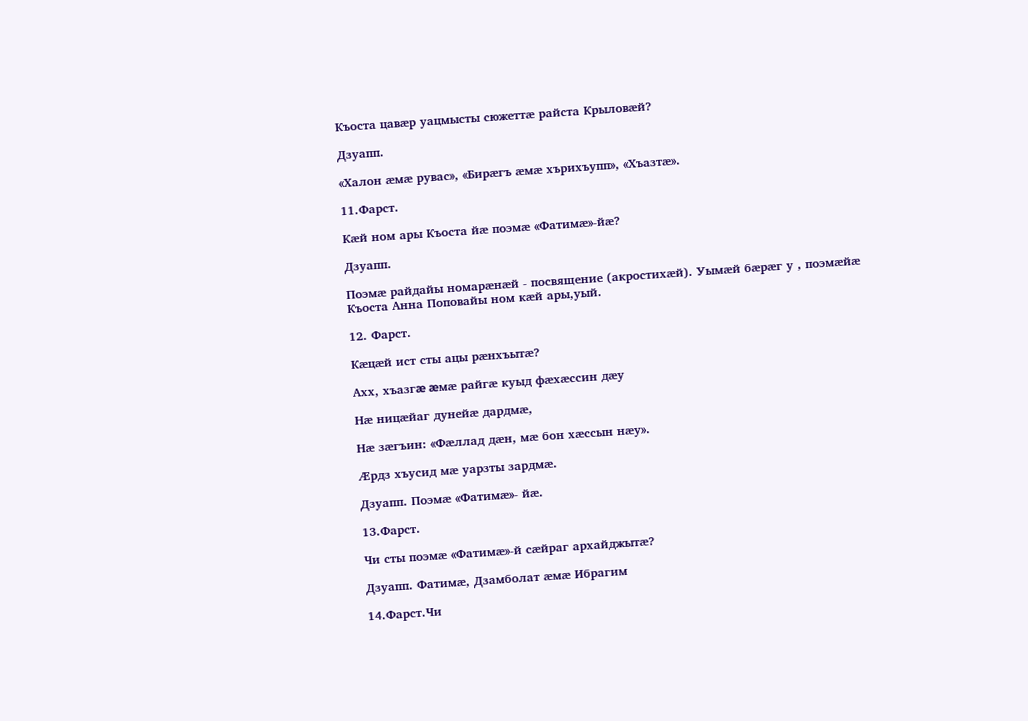Къоста цавæр уацмысты сюжеттæ райста Крыловæй?

Дзуапп.

«Халон æмæ рувас», «Бирæгъ æмæ хърихъупп», «Хъазтæ».

11.Фарст.

Кæй ном ары Къоста йæ поэмæ «Фатимæ»-йæ?

Дзуапп.

Поэмæ райдайы номарæнæй - посвящение (акростихæй). Уымæй бæрæг у , поэмæйæ Къоста Анна Поповайы ном кæй ары,уый.

12. Фарст.

Кæцæй ист сты ацы рæнхъытæ?

Ахх, хъазгæ æмæ райгæ куыд фæхæссин дæу

Нæ ницæйаг дунейæ дардмæ,

Нæ зæгъин: «Фæллад дæн, мæ бон хæссын нæу».

Æрдз хъусид мæ уарзты зардмæ.

Дзуапп. Поэмæ «Фатимæ»- йæ.

13.Фарст.

Чи сты поэмæ «Фатимæ»-й сæйраг архайджытæ?

Дзуапп. Фатимæ, Дзамболат æмæ Ибрагим

14.Фарст.Чи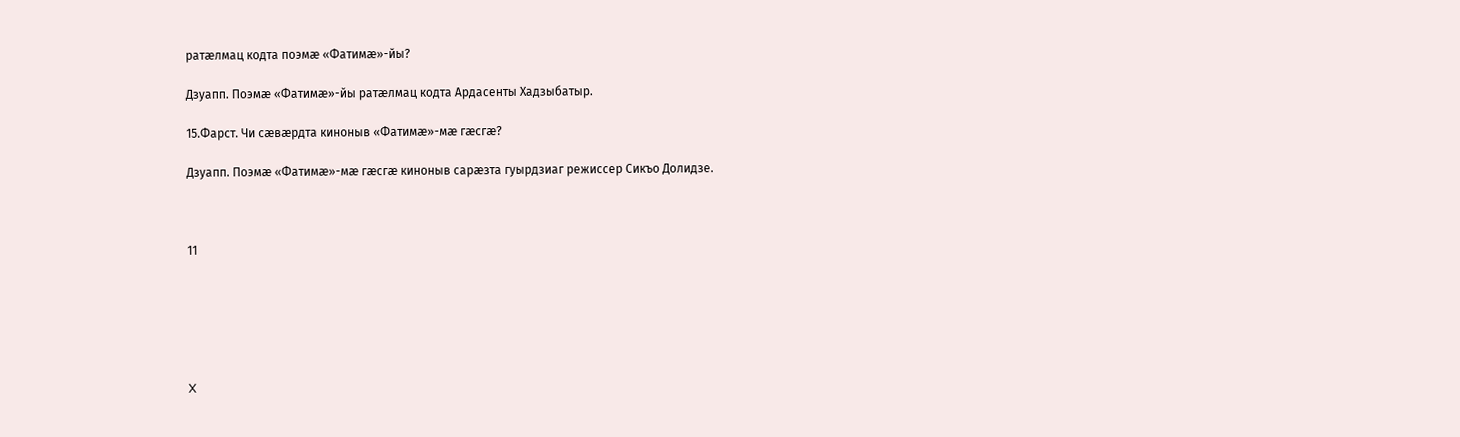ратæлмац кодта поэмæ «Фатимæ»-йы?

Дзуапп. Поэмæ «Фатимæ»-йы ратæлмац кодта Ардасенты Хадзыбатыр.

15.Фарст. Чи сæвæрдта киноныв «Фатимæ»-мæ гæсгæ?

Дзуапп. Поэмæ «Фатимæ»-мæ гæсгæ киноныв сарæзта гуырдзиаг режиссер Сикъо Долидзе.



11






X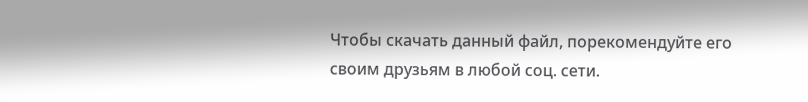Чтобы скачать данный файл, порекомендуйте его своим друзьям в любой соц. сети.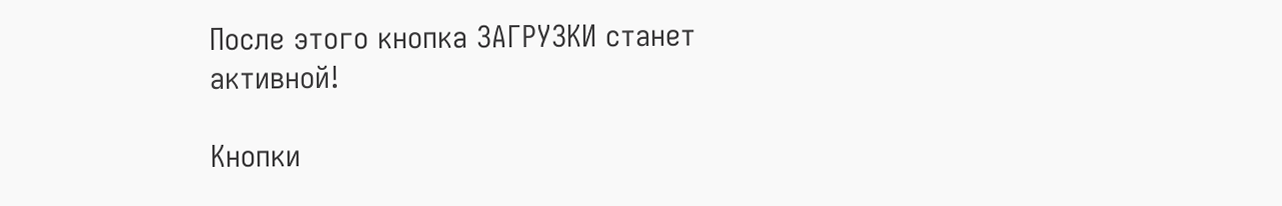После этого кнопка ЗАГРУЗКИ станет активной!

Кнопки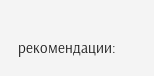рекомендации: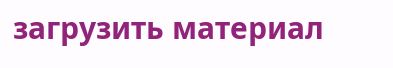загрузить материал